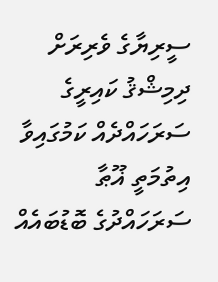ސީރިޔާގެ ވެރިރަށް ދިމިޝްޤު ކައިރީގެ ސަރަހައްދެއް ކަމުގައިވާ އިތުމަތީ ޣޫޠާ ސަރަހައްދުގެ ބޮޑުބައެއް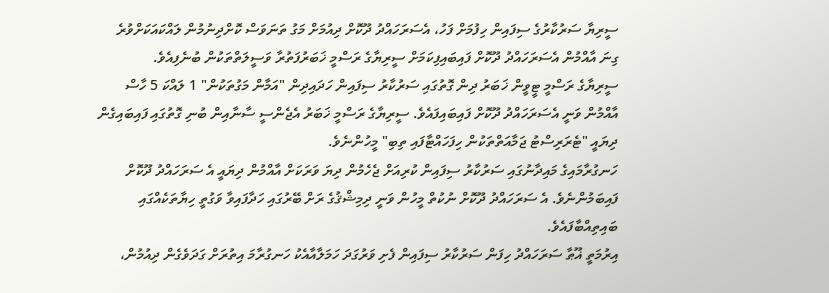ސީރިޔާ ސަރުކާރުގެ ސިފައިން ހިފުމަށް ފަހު، އެސަރަހައްދު ދޫކޮށް ދިއުމަށް މަގު ތަނަވަސް ކޮށްދިނުމުން ލައްކައަކަށްވުރެ ގިނަ އާއްމުން އެސަރަހައްދު ދޫކޮށް ފައިބައިފިކަމަށް ސީރިޔާގެ ރަސްމީ ޚަބަރުފަތުރާ ވަސީލަތްތަކުން ބުނެފިއެވެ.
ސީރިޔާގެ ރަސްމީ ޓީވީން ޚަބަރު ދިން ގޮތުގައި ސަރުކާރު ސިފައިން ހަދައިދިން "އަމާން މަގުތަކުން" 1 ލައްކަ 5 ހާސް އާއްމުން ވަނީ އެސަރަހައްދު ދޫކޮށް ފައިބައިފައެވެ. ސީރިޔާގެ ރަސްމީ ޚަބަރު އެޖެންސީ ސާނާއިން ބުނި ގޮތުގައި ފައިބައިގެން ދިޔައީ "ޓެރަރިސްޓު ޖަމާއަތްތަކުން ހިފަހައްޓާފައި ތިބި" މީހުންނެވެ.
ހަނގުރާމައިގެ މައިދާނުގައި ސަރުކާރު ސިފައިން ކުރިއަށް ޖެހެމުން ދިޔަ ވަރަކަށް އާއްމުން ދިޔައީ އެ ސަރަހައްދު ދޫކޮށް ފައިބަމުންނެވެ. އެ ސަރަހައްދު ދޫކޮށް ނުކުތް މީހުން ވަނީ ދިމިޝްޤުގެ ރަށް ބޭރުގައި ހަދާފައިވާ ވަގުތީ ހިޔާތަކެއްގައި ބައިތިއްބާފައެވެ.
އިރުމަތީ ޣޫޠާ ސަރަހައްދު ހިފަން ސަރުކާރު ސިފައިން ފެށި ވަރުގަދަ ހަމަލާއާއެކު ހަނގުރާމަ އިތުރަށް ގަދަވެގެން ދިއުމުން،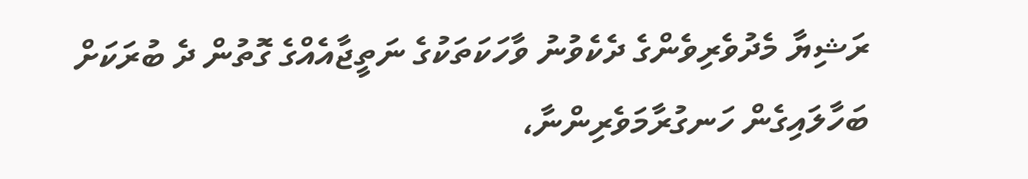ރަޝިޔާ މެދުވެރިވެންގެ ދެކެވުނު ވާހަކަތަކުގެ ނަތީޖާއެއްގެ ގޮތުން ދެ ބުރަކަށް ބަހާލައިގެން ހަނގުރާމަވެރިންނާ،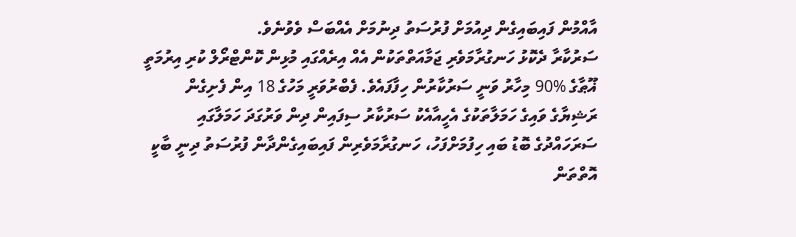އާއްމުން ފައިބައިގެން ދިއުމަށް ފުރުސަތު ދިނުމަށް އެއްބަސް ވެވުނެވެ.
ސަރުކާރާ ދެކޮޅު ހަނގުރާމަވެރި ޖަމާއަތްތަކުން އެއް އިރެއްގައި މުޅިން ކޮންޓްރޯލް ކުރި އިރުމަތީ ޣޫޠާގެ %90 މިހާރު ވަނީ ސަރުކާރުން ހިފާފައެވެ. ފެބްރުވަރީ މަހުގެ 18 އިން ފެށިގެން ރަޝިޔާގެ ވައިގެ ހަމަލާތަކުގެ އެހީއާއެކު ސަރުކާރު ސިފައިން ދިން ވަރުގަދަ ހަމަލާގައި ސަރަހައްދުގެ ބޮޑު ބައި ހިފުމަށްފަހު، ހަނގުރާމަވެރިން ފައިބައިގެންދާން ފުރުސަތު ދިނީ ބާކީ އޮތްތަން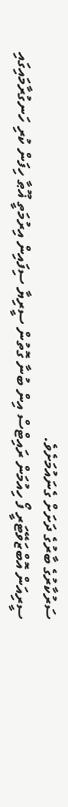ސަރުކާރުގެ ބާރުގެ ދަށަށް ގެނައުމަށެވެ.
ސީރިއަން އޮބްޒަވޭޓަރީ ފޯ ހިއުމަން ރައިޓްސް އިން ބުނާ ގޮތުން ސީރިޔާ ސިފައިން އިރުމަތީ ޣޫޠާ ހިފަން ކުރި ހަނގުރާމައިގައި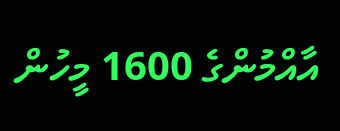އާއްމުންގެ 1600 މީހުން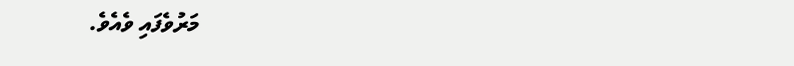މަރުވެފައި ވެއެވެ.